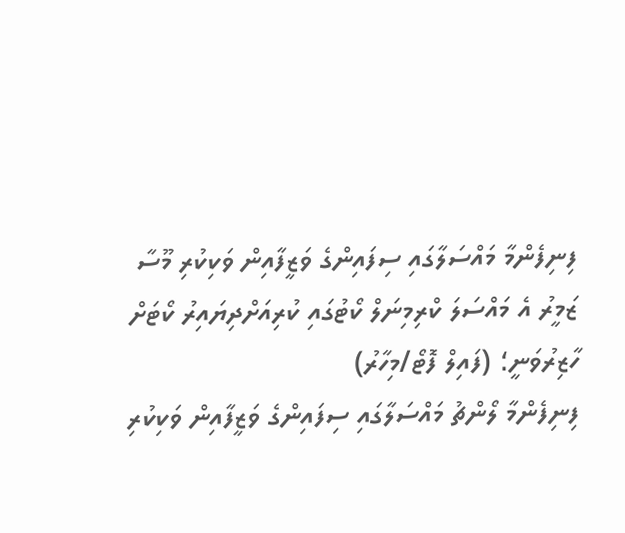ފިނިފެންމާ މައްސަލާގައި ސިފައިންގެ ވަޒީފާއިން ވަކިކުރި މޫސާ ޒަމީރު އެ މައްސަލަ ކްރިމިނަލް ކޯޓުގައި ކުރިއަށްދިޔައިރު ކޯޓަށް ހާޒިރުވަނީ؛ (ފައިލް ފޮޓޯ/މިހާރު)
ފިނިފެންމާ ލޯންޗު މައްސަލާގައި ސިފައިންގެ ވަޒީފާއިން ވަކިކުރި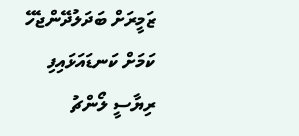ޒަމީރަށް ބަދަލުދޭންޖެހޭ ކަމަށް ކަނޑައަޅައިފި
ރިޔާސީ ލޯންޗު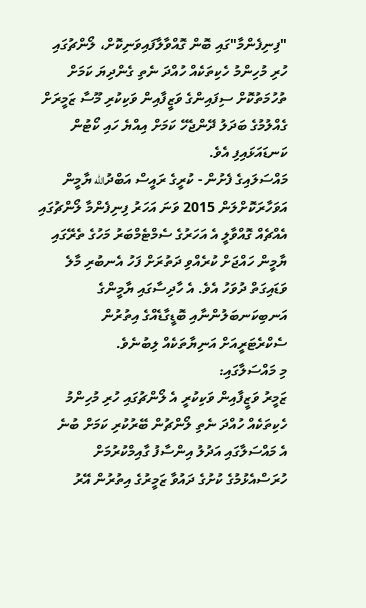"ފިނިފެންމާ"ގައި ބޮން ގޮއްވާލާފައިވަނިކޮށް، ލޯންޗުގައި ހުރި މުހިންމު ހެކިތަކެއް ހުއްދަ ނެތި ގެންދިޔަ ކަމަށް ތުހުމަތުކޮށް ސިފައިންގެ ވަޒީފާއިން ވަކިކުރި މޫސާ ޒަމީރަށް ގެއްލުމުގެ ބަދަލު ދޭންޖެހޭ ކަމަށް އިއްޔެ ހައި ކޯޓުން ކަނޑައަޅައިފި އެވެ.
މައްސަލައިގެ ފެށުން - ކުރީގެ ރައީސް އަބްދުالله ޔާމީން އަވަހާރަކޮށްލަން 2015 ވަނަ އަހަރު ފިނިފެންމާ ލޯންޗުގައި އެއްޗެއް ގޮއްވާލީ އެ އަހަރުގެ ސެމްޓެމްބަރު މަހުގެ ތެރޭގައި ޔާމީން ހައްޖަށް ކުރެއްވި ދަތުރަށް ފަހު އެނބުރި މާލެ ވަޑައިގަތް ދުވަހު އެވެ. އެ ހާދިސާގައި ޔާމީންގެ އަނބިކަނބަލުންނާއި ބޮޑީގާޑެއްގެ އިތުރުން ސެކްރެޓަރީއަށް އަނިޔާތަކެއް ލިބުނެވެ.
މި މައްސަލާގައި:
ޒަމީރު ވަޒީފާއިން ވަކިކުރީ އެ ލޯންޗުގައި ހުރި މުހިންމު ހެކިތަކެއް ހުއްދަ ނެތި ލޯންޗުން ބޭރުކުރި ކަމަށް ބުނެ
އެ މައްސަލާގައި އަދުލު އިންސާފު ގާއިމްކުރުމަށް ހުރަސްއެޅުމުގެ ކުށުގެ ދައުވާ ޒަމީރުގެ އިތުރުން އޭރު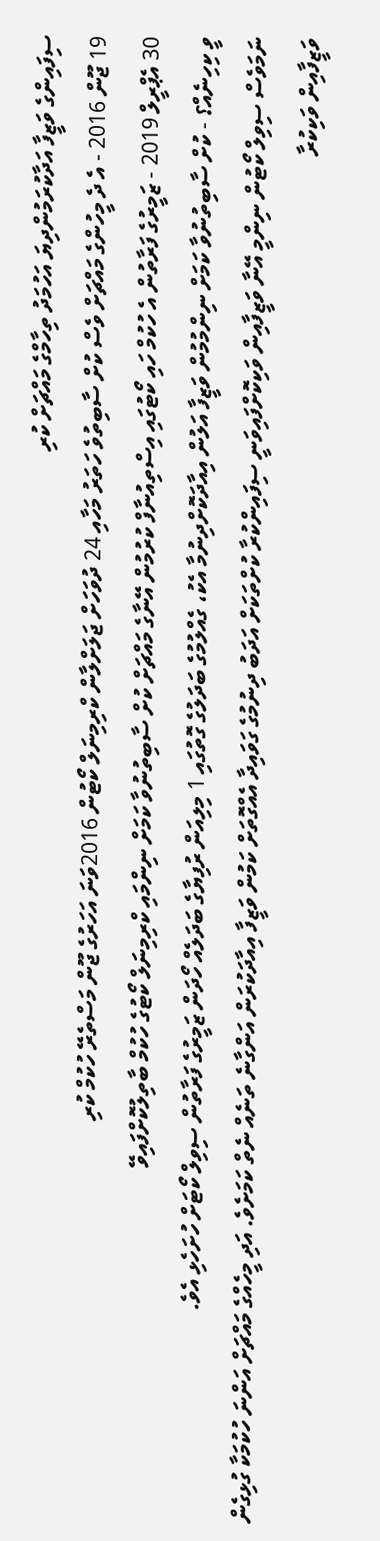ސިފައިންގެ ވަޒީފާ އަދާކުރަމުންދިޔަ އަހުމަދު ތިހާމްގެ މައްޗަށް ކުރި
19 ޖޫން 2016 - އެ ދެ މީހުންގެ މައްޗަށް ވެސް ކުށް ސާބިތުވެ ހަތަރު މަހާއި 24 ދުވަހަށް ޖަލަށްލާން ކްރިމިނަލް ކޯޓުން 2016ވަނަ އަހަރުގެ ޖޫން މަސްތެރޭ ހުކުމް ކުރި
30 އެޕްރީލް 2019 - ޒަމީރުގެ ފަރާތުން އެ ހުކުމް ހައި ކޯޓުގައި އިސްތިއުނާފް ކުރުމުން އޭނާގެ މައްޗަށް ކުށް ސާބިތުނުވާ ކަމަށް ނިންމައި ކްރިމިނަލް ކޯޓުގެ ހުކުމް ބާތިލުކޮށްފައިވޭ
ވީ ކިހިނެއް؟ - ކުށް ސާބިތުނުވާ ކަމަށް ނިންމުމުން ވަޒީފާ އަލުން އިއާދަކޮށްދިނުމާ އެކު، ގެއްލުމުގެ ބަދަލުގެ ގޮތުގައި 1 މިލިއަން ރުފިޔާގެ ބަދަލެއް ހޯދަން ޒަމީރުގެ ފަރާތުން ސިވިލް ކޯޓަށް ހުށަހެޅި އެވެ.
ނަމަވެސް ސިވިލް ކޯޓުން ނިންމީ އޭނާ ވަޒީފާއިން ވަކިކޮށްފައިވަނީ ސިފައިންކުރާ ކުށްތަކަށް އަދަބު ދިނުމުގެ ގަވައިދާ އެއްގޮތަށް ކަމުން ވަޒީފާ އިއާދަކުރަން އަންގާނެ ތަނެއް ނެތް ކަމަށެވެ. އަދި މީހެއްގެ މައްޗަށް އަންނަ ހުކުމަކާ ގުޅިގެން ވަޒީފާއިން ވަކިކުރާ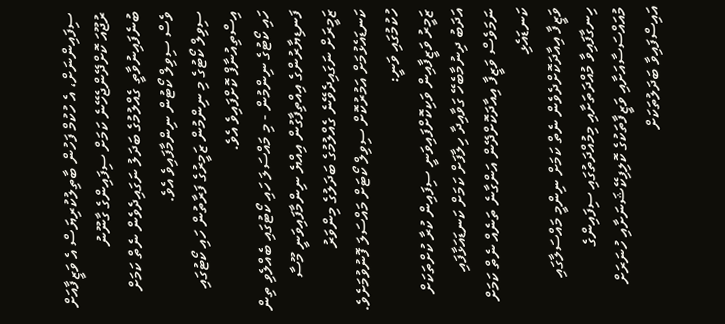ސިފައިންނަށް، އެ ހުކުމް ފަހުން ބާތިލުކުރިޔަސް އެ ވަޒީފާއަށް ރުޖޫއަ ކޮށްދޭންޖެހޭނެ ކަމަށް ސިފައިންގެ ގާނޫނު ބުނެފައިނުވާތީ ގެއްލުމުގެ ބަދަލު ނަގައިދެވެން ނެތް ކަމަށް ވެސް ސިވިލް ކޯޓުން ނިންމާފައިވެ އެވެ.
ސިވިލް ކޯޓުގެ މި ނިންމުން ޒަމީރުގެ ފަރާތުން ހައި ކޯޓުގައި އިސްތިއުނާފް ކޮށްފައިވެ އެވެ.
ހައި ކޯޓުގެ ނިންމުން - މި މައްސަލަ ހައި ކޯޓުގައި ބެއްލެވި ތިން ފަނޑިޔާރުންގެ އިއްތިފާގުން އިއްޔެ ނިންމާފައިވަނީ މޫސާ ޒަމީރަށް ނަގައިދެވޭނެ ގެއްލުމުގެ ބަދަލުގެ މިންވަރު ކަނޑައެޅުމަށް އަމުރުކޮށް ސިވިލް ކޯޓަށް މައްސަލަ ފޮނުވުމަށެވެ.
ހުކުމުގައި ވަނީ:
ޒަމީރު ވަޒީފާއިން ވަކިކޮށްފައިވަނީ ސިފައިން ކުރާ ކުށްތަކަށް އަދަބު ދިނުމާބެހޭ ގަވާއިދާ ހިލާފަށް ކަމަށް ކަނޑައަޅާފައި
ނަމަވެސް ވަޒީފާ އިއާދަކޮށްދޭން އަންގާނެ ތަނެއް ނެތް ކަމަށް ކަނޑައެޅި
ވަޒީފާ އިއާދަކޮށްދެވެން ނެތް ކަމަށް ނިންމީ މައްސަލާގައި ހިނގާފައިވާ މުއްދަތަށާއި މިމުއްދަތުގައި ސިފައިންގެ މުއައްސަސާއަށާއި ވަޒީފާތަކުގެ ކޮލިފިކޭޝަނަށާއި ހުނަރަށް އައިސްފައިވާ ބަދަލުތަކަށް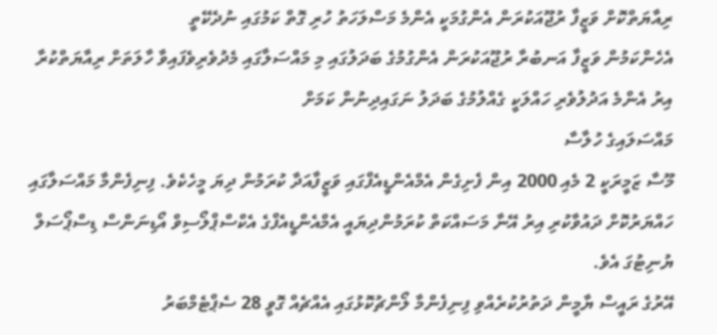ރިއާޔަތްކޮށް ވަޒީފާ ރުޖޫއަކުރަން އެންގުމަކީ އެންމެ މަސްލަހަތު ހުރި ގޮތް ކަމުގައި ނުދެކޭތީ
އެހެންކަމުން ވަޒީފާ އަނބުރާ ރުޖޫއަކުރަން އެންގުމުގެ ބަދަލުގައި މި މައްސަލާގައި މެދުވެރިވެފައިވާ ހާލަތަށް ރިއާޔަތްކުރާ އިރު އެންމެ އަދުލުވެރި ހައްލަކީ ގެއްލުމުގެ ބަދަލު ނަގައިދިނުން ކަމަށް
މައްސަލައިގެ ހުލާސާ
މޫސާ ޒަމީރަކީ 2 މެއި 2000 އިން ފެށިގެން އެމްއެންޑީއެފްގައި ވަޒީފާއަދާ ކުރަމުން ދިޔަ މީހެކެވެ. ފިނިފެންމާ މައްސަލާގައި ހައްޔަރުކޮށް ދައުވާކުރި އިރު އޭނާ މަސައްކަތް ކުރަމުންދިޔައީ އެމްއެންޑީއެފްގެ އެކްސްޕްލޯސިވް އޯޑިނަންސް ޑިސްޕޯސަލް ޔުނިޓުގަ އެވެ.
އޭރުގެ ރައީސް ޔާމީން ދަތުރުކުރެއްވި ފިނިފެންމާ ލޯންޗުކޮޅުގައި އެއްޗެއް ގޮވީ 28 ސެޕްޓެމްބަރު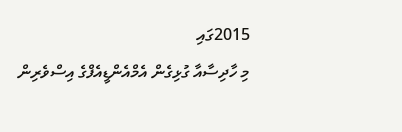2015ގައި
މި ހާދިސާއާ ގުޅިގެން އެމްއެންޑީއެފްގެ އިސްވެރިން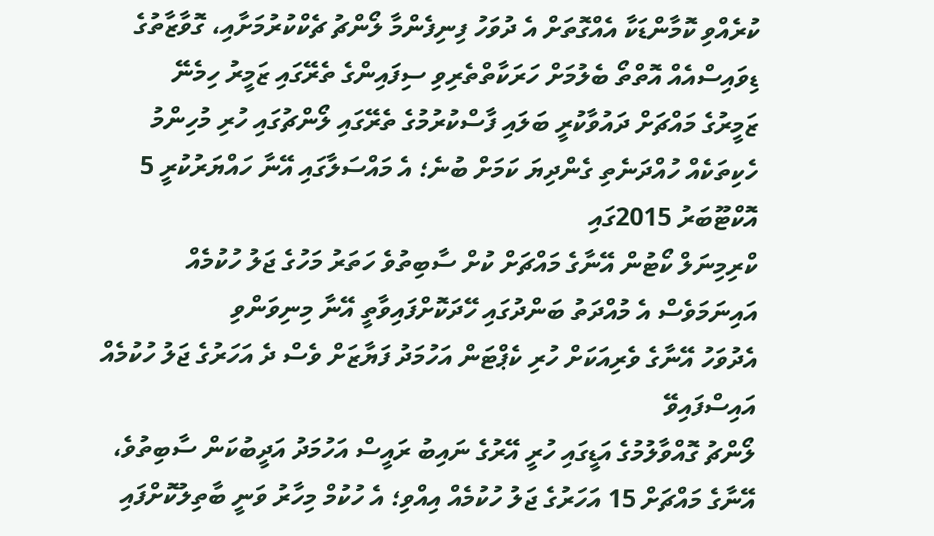ކުރެއްވި ކޮމާންޑަކާ އެއްގޮތަށް އެ ދުވަހު ފިނިފެންމާ ލޯންޗު ޗެކްކުރުމަށާއި، ގޮވާޒާތުގެ ޑިވައިސްއެއް އޮތްތޯ ބެލުމަށް ހަރަކާތްތެރިވި ސިފައިންގެ ތެރޭގައި ޒަމީރު ހިމެނޭ
ޒަމީރުގެ މައްޗަށް ދައުވާކުރީ ބަލައި ފާސްކުރުމުގެ ތެރޭގައި ލޯންޗުގައި ހުރި މުހިންމު ހެކިތަކެއް ހުއްދަނެތި ގެންދިޔަ ކަމަށް ބުނެ؛ އެ މައްސަލާގައި އޭނާ ހައްޔަރުކުރީ 5 އޮކްޓޫބަރު 2015ގައި
ކްރިމިނަލް ކޯޓުން އޭނާގެ މައްޗަށް ކުށް ސާބިތުވެ ހަތަރު މަހުގެ ޖަލު ހުކުމެއް އައިނަމަވެސް އެ މުއްދަތު ބަންދުގައި ހޭދަކޮށްފައިވާތީ އޭނާ މިނިވަންވި
އެދުވަހު އޭނާގެ ވެރިއަކަށް ހުރި ކެޕްޓަން އަހުމަދު ފަޔާޒަށް ވެސް ދެ އަހަރުގެ ޖަލު ހުކުމެއް އައިސްފައިވޭ
ލޯންޗު ގޮއްވާލުމުގެ އަޑީގައި ހުރީ އޭރުގެ ނައިބު ރައީސް އަހުމަދު އަދީބުކަން ސާބިތުވެ، އޭނާގެ މައްޗަށް 15 އަހަރުގެ ޖަލު ހުކުމެއް އިއްވި؛ އެ ހުކުމް މިހާރު ވަނީ ބާތިލުކޮށްފައި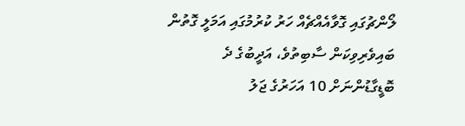ލޯންޗުގައި ގޮވާއެއްޗެއް ހަރު ކުރުމުގައި އަމަލީ ގޮތުން ބައިވެރިވިކަން ސާބިތުވެ، އަދީބުގެ ދެ ބޮޑީގާޑުންނަށް 10 އަހަރުގެ ޖަލު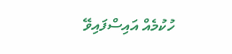ހުކުމެއް އައިސްފައިވޭ